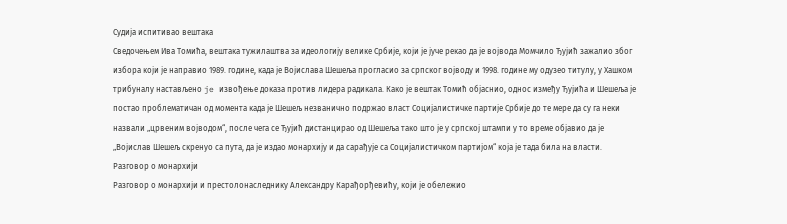Судија испитивао вештака
Сведочењем Ива Томића, вештака тужилаштва за идеологију велике Србије, који је јуче рекао да је војвода Момчило Ђујић зажалио због избора који је направио 1989. године, када је Војислава Шешеља прогласио за српског војводу и 1998. године му одузео титулу, у Хашком трибуналу настављено je извођење доказа против лидера радикала. Како је вештак Томић објаснио, однос између Ђујића и Шешеља је постао проблематичан од момента када је Шешељ незванично подржао власт Социјалистичке партије Србије до те мере да су га неки назвали „црвеним војводом“, после чега се Ђујић дистанцирао од Шешеља тако што је у српској штампи у то време објавио да је „Војислав Шешељ скренуо са пута, да је издао монархију и да сарађује са Социјалистичком партијом“ која је тада била на власти.
Разговор о монархији
Разговор о монархији и престолонаследнику Александру Карађорђевићу, који је обележио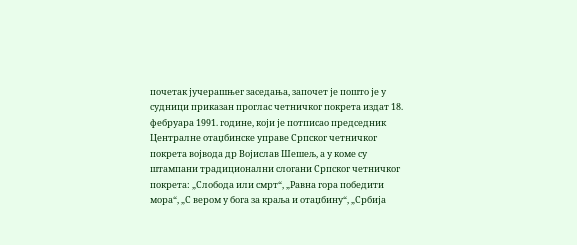почетак јучерашњег заседања, започет је пошто је у судници приказан проглас четничког покрета издат 18. фебруара 1991. године, који је потписао председник Централне отаџбинске управе Српског четничког покрета војвода др Војислав Шешељ, а у коме су штампани традиционални слогани Српског четничког покрета: „Слобода или смрт“, „Равна гора победити мора“, „С вером у бога за краља и отаџбину“, „Србија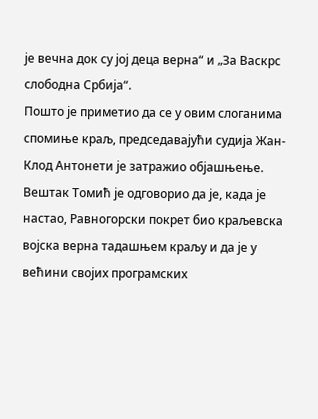је вечна док су јој деца верна“ и „За Васкрс слободна Србија“.
Пошто је приметио да се у овим слоганима спомиње краљ, председавајући судија Жан-Клод Антонети је затражио објашњење.
Вештак Томић је одговорио да је, када је настао, Равногорски покрет био краљевска војска верна тадашњем краљу и да је у већини својих програмских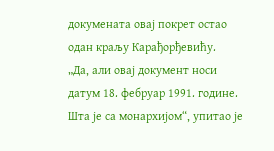докумената овај покрет остао одан краљу Карађорђевићу.
„Да, али овај документ носи датум 18. фебруар 1991. године. Шта је са монархијом“, упитао је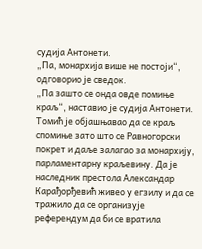судија Антонети.
„Па, монархија више не постоји“, одговорио је сведок.
„Па зашто се онда овде помиње краљ“, наставио је судија Антонети.
Томић је објашњавао да се краљ спомиње зато што се Равногорски покрет и даље залагао за монархију, парламентарну краљевину. Да је наследник престола Александар Карађорђевић живео у егзилу и да се тражило да се организује референдум да би се вратила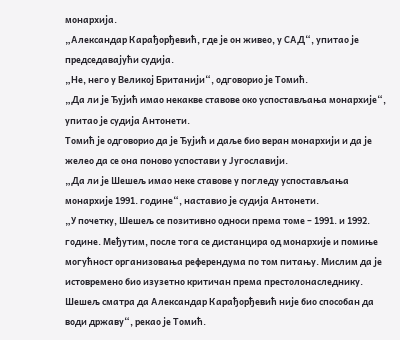монархија.
„Александар Карађорђевић, где је он живео, у САД“, упитао је председавајући судија.
„Не, него у Великој Британији“, одговорио је Томић.
„Да ли је Ђујић имао некакве ставове око успостављања монархије“, упитао је судија Антонети.
Томић је одговорио да је Ђујић и даље био веран монархији и да је желео да се она поново успостави у Југославији.
„Да ли је Шешељ имао неке ставове у погледу успостављања монархије 1991. године“, наставио је судија Антонети.
„У почетку, Шешељ се позитивно односи према томе – 1991. и 1992. године. Међутим, после тога се дистанцира од монархије и помиње могућност организовања референдума по том питању. Мислим да је истовремено био изузетно критичан према престолонаследнику. Шешељ сматра да Александар Карађорђевић није био способан да води државу“, рекао је Томић.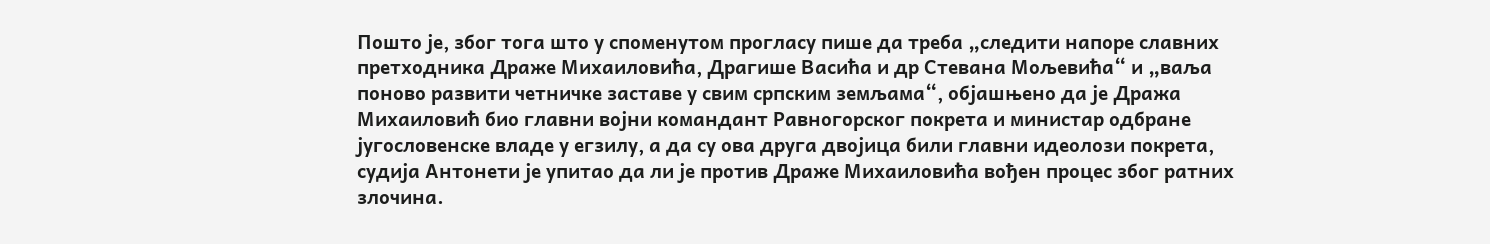Пошто је, због тога што у споменутом прогласу пише да треба „следити напоре славних претходника Драже Михаиловића, Драгише Васића и др Стевана Мољевића“ и „ваља поново развити четничке заставе у свим српским земљама“, објашњено да је Дража Михаиловић био главни војни командант Равногорског покрета и министар одбране југословенске владе у егзилу, а да су ова друга двојица били главни идеолози покрета, судија Антонети је упитао да ли је против Драже Михаиловића вођен процес због ратних злочина.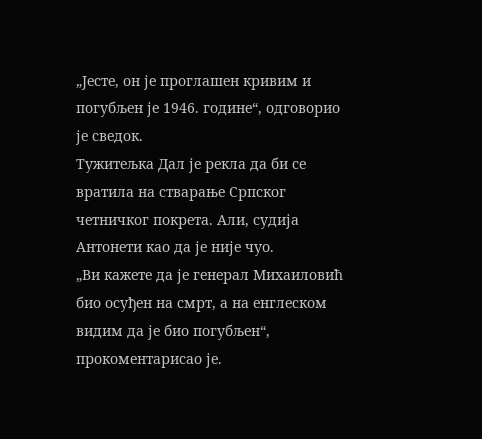„Јесте, он је проглашен кривим и погубљен је 1946. године“, одговорио је сведок.
Тужитељка Дал је рекла да би се вратила на стварање Српског четничког покрета. Али, судија Антонети као да је није чуо.
„Ви кажете да је генерал Михаиловић био осуђен на смрт, а на енглеском видим да је био погубљен“, прокоментарисао је.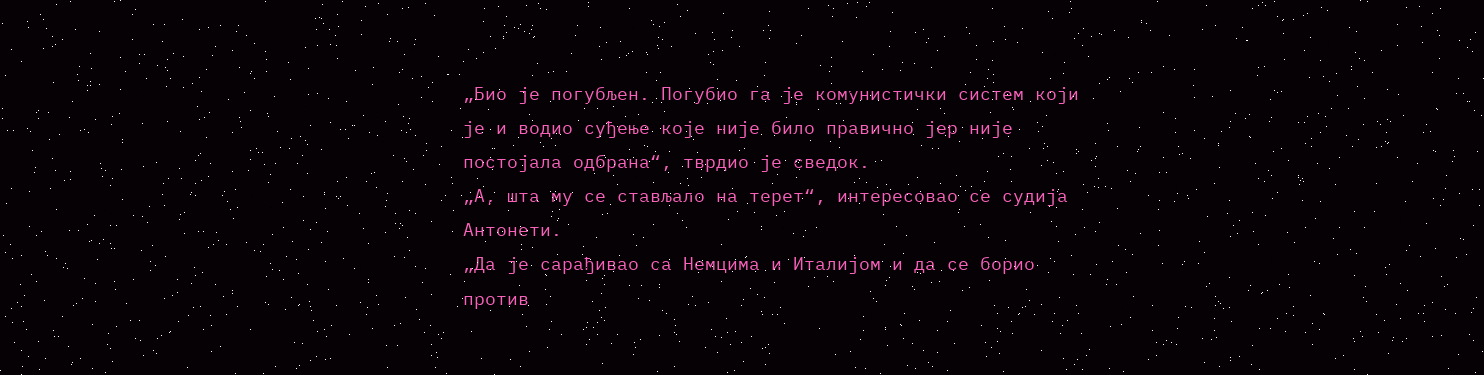„Био је погубљен. Погубио га је комунистички систем који је и водио суђење које није било правично јер није постојала одбрана“, тврдио је сведок.
„А, шта му се стављало на терет“, интересовао се судија Антонети.
„Да је сарађивао са Немцима и Италијом и да се борио против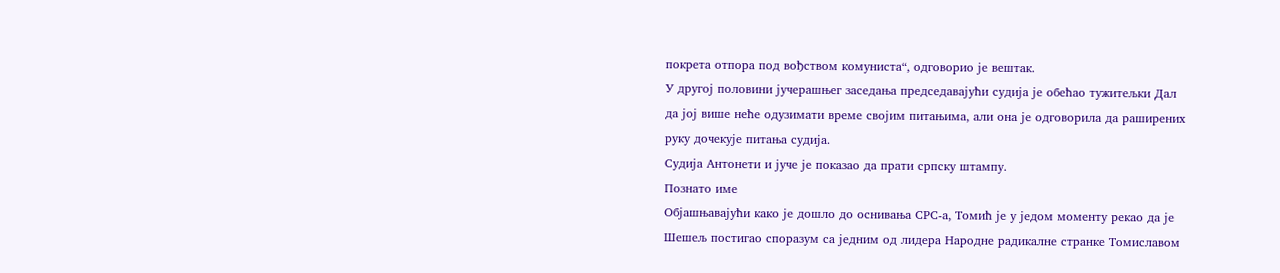покрета отпора под вођством комуниста“, одговорио је вештак.
У другој половини јучерашњег заседања председавајући судија је обећао тужитељки Дал да јој више неће одузимати време својим питањима, али она је одговорила да раширених руку дочекује питања судија.
Судија Антонети и јуче је показао да прати српску штампу.
Познато име
Објашњавајући како је дошло до оснивања СРС-а, Томић је у једом моменту рекао да је Шешељ постигао споразум са једним од лидера Народне радикалне странке Томиславом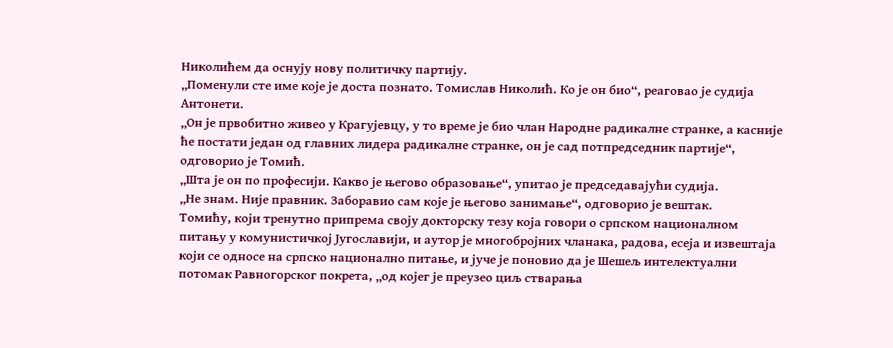Николићем да оснују нову политичку партију.
„Поменули сте име које је доста познато. Томислав Николић. Ко је он био“, реаговао је судија Антонети.
„Он је првобитно живео у Крагујевцу, у то време је био члан Народне радикалне странке, а касније ће постати један од главних лидера радикалне странке, он је сад потпредседник партије“, одговорио је Томић.
„Шта је он по професији. Какво је његово образовање“, упитао је председавајући судија.
„Не знам. Није правник. Заборавио сам које је његово занимање“, одговорио је вештак.
Томићу, који тренутно припрема своју докторску тезу која говори о српском националном питању у комунистичкој Југославији, и аутор је многобројних чланака, радова, есеја и извештаја који се односе на српско национално питање, и јуче је поновио да је Шешељ интелектуални потомак Равногорског покрета, „од којег је преузео циљ стварања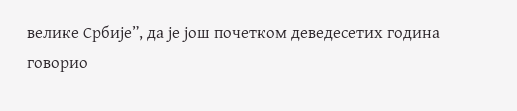велике Србије”, да је још почетком деведесетих година говорио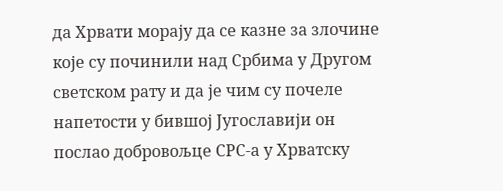да Хрвати морају да се казне за злочине које су починили над Србима у Другом светском рату и да је чим су почеле напетости у бившој Југославији он послао добровољце СРС-а у Хрватску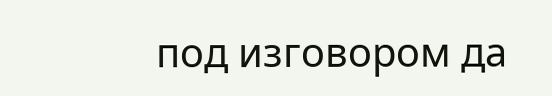под изговором да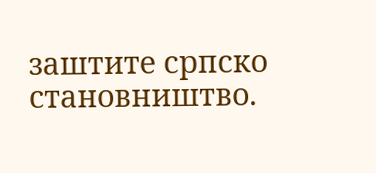заштите српско становништво.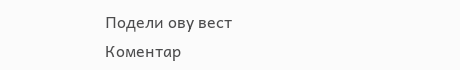Подели ову вест
Комeнтар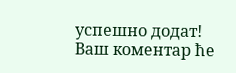успeшно додат!
Ваш комeнтар ћe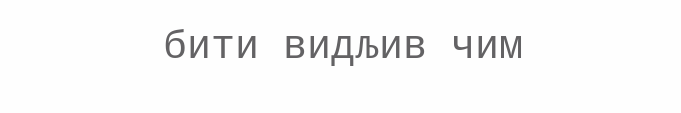бити видљив чим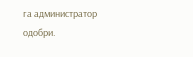га администратор одобри.